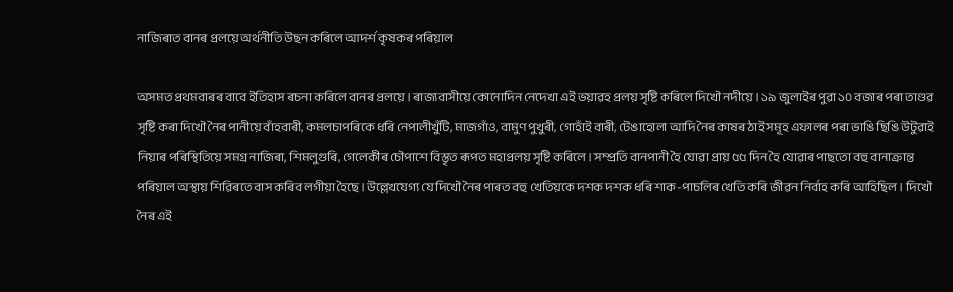নাজিৰাত বানৰ প্ৰলয়ে অৰ্থনীতি উছন কৰিলে আদৰ্শ কৃষকৰ পৰিয়াল

অসমত প্ৰথমবাৰৰ বাবে ইতিহাস ৰচনা কৰিলে বানৰ প্ৰলয়ে । ৰাজ্যবাসীয়ে কোনোদিন নেদেখা এই ভয়াৱহ প্ৰলয় সৃষ্টি কৰিলে দিখৌ নদীয়ে । ১৯ জুলাইৰ পুৱা ১০ বজাৰ পৰা তাণ্ডৱ সৃষ্টি কৰা দিখৌ নৈৰ পানীয়ে বাঁহবাৰী, কমলচাপৰিকে ধৰি নেপালীখুঁটি, মাজগাঁও, বামুণ পুখুৰী, গোহাঁই বাৰী, টেঙাহোলা আদি নৈৰ কাষৰ ঠাই সমূহ এফালৰ পৰা ভাঙি ছিঙি উটুৱাই নিয়াৰ পৰিস্থিতিয়ে সমগ্ৰ নাজিৰা, শিমলুগুৰি, গেলেকীৰ চৌপাশে বিস্তৃত ৰূপত মহাপ্ৰলয় সৃষ্টি কৰিলে । সম্প্ৰতি বানপানী হৈ যোৱা প্ৰায় ৫৫ দিন হৈ যোৱাৰ পাছতো বহু বানাক্ৰান্ত পৰিয়াল অস্থায় শিৱিৰতে বাস কৰিব লগীয়া হৈছে । উল্লেখযেগ্য যে দিখৌ নৈৰ পাৰত বহু খেতিয়কে দশক দশক ধৰি শাক-পাচলিৰ খেতি কৰি জীৱন নিৰ্বাহ কৰি আহিছিল । দিখৌ নৈৰ এই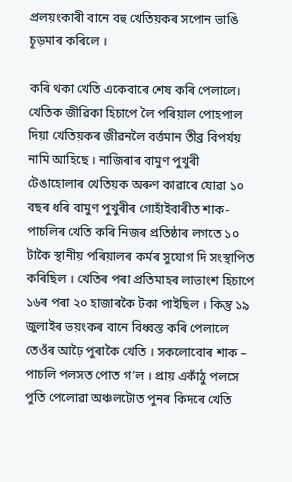প্ৰলয়ংকাৰী বানে বহু খেতিয়কৰ সপোন ভাঙি চূড়মাৰ কৰিলে ।

কৰি থকা খেতি একেবাৰে শেষ কৰি পেলালে। খেতিক জীৱিকা হিচাপে লৈ পৰিয়াল পোহপাল দিয়া খেতিয়কৰ জীৱনলৈ বৰ্ত্তমান তীব্ৰ বিপৰ্যয় নামি আহিছে । নাজিৰাৰ বামুণ পুখুৰী টেঙাহোলাৰ খেতিয়ক অৰুণ কাৱাৰে যোৱা ১০ বছৰ ধৰি বামুণ পুখুৰীৰ গোহাঁইবাৰীত শাক-পাচলিৰ খেতি কৰি নিজৰ প্ৰতিষ্ঠাৰ লগতে ১০ টাকৈ স্থানীয় পৰিয়ালৰ কৰ্মৰ সুযোগ দি সংস্থাপিত কৰিছিল । খেতিৰ পৰা প্ৰতিমাহৰ লাভাংশ হিচাপে ১৬ৰ পৰা ২০ হাজাৰকৈ টকা পাইছিল । কিন্তু ১৯ জুলাইৰ ভয়ংকৰ বানে বিধ্বস্ত কৰি পেলালে তেওঁৰ আঢ়ৈ পুৰাকৈ খেতি । সকলোবোৰ শাক – পাচলি পলসত পোত গ’ল । প্ৰায় একাঁঠু পলসে পুতি পেলোৱা অঞ্চলটোত পুনৰ কিদৰে খেতি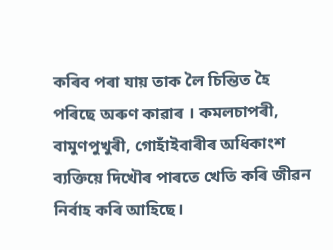কৰিব পৰা যায় তাক লৈ চিন্তিত হৈ পৰিছে অৰুণ কাৱাৰ । কমলচাপৰী, বামুণপুখুৰী, গোহাঁইবাৰীৰ অধিকাংশ ব্যক্তিয়ে দিখৌৰ পাৰতে খেতি কৰি জীৱন নিৰ্বাহ কৰি আহিছে।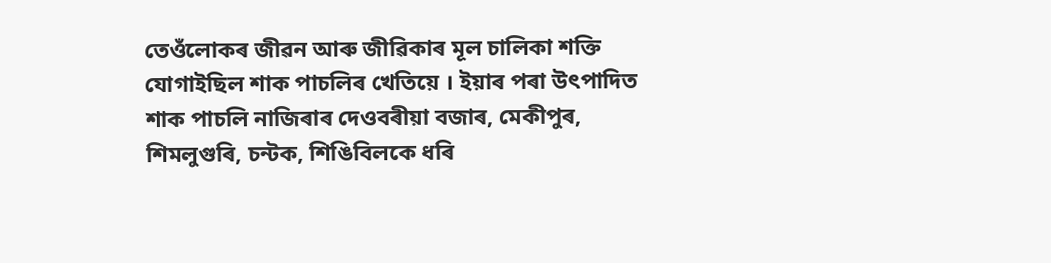তেওঁলোকৰ জীৱন আৰু জীৱিকাৰ মূল চালিকা শক্তি যোগাইছিল শাক পাচলিৰ খেতিয়ে । ইয়াৰ পৰা উৎপাদিত শাক পাচলি নাজিৰাৰ দেওবৰীয়া বজাৰ, মেকীপুৰ, শিমলুগুৰি, চন্টক, শিঙিবিলকে ধৰি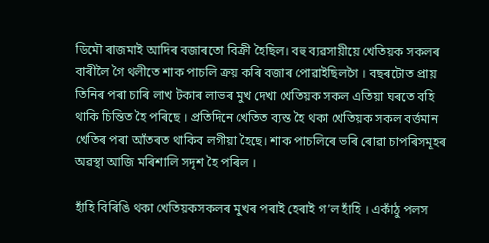ডিমৌ ৰাজমাই আদিৰ বজাৰতো বিক্ৰী হৈছিল। বহু ব্যৱসায়ীয়ে খেতিয়ক সকলৰ বাৰীলৈ গৈ থলীতে শাক পাচলি ক্ৰয় কৰি বজাৰ পোৱাইছিলগৈ । বছৰটোত প্ৰায় তিনিৰ পৰা চাৰি লাখ টকাৰ লাভৰ মুখ দেখা খেতিয়ক সকল এতিয়া ঘৰতে বহি থাকি চিন্তিত হৈ পৰিছে । প্ৰতিদিনে খেতিত ব্যস্ত হৈ থকা খেতিয়ক সকল বৰ্ত্তমান খেতিৰ পৰা আঁতৰত থাকিব লগীয়া হৈছে। শাক পাচলিৰে ভৰি ৰোৱা চাপৰিসমূহৰ অৱস্থা আজি মৰিশালি সদৃশ হৈ পৰিল ।

হাঁহি বিৰিঙি থকা খেতিয়কসকলৰ মুখৰ পৰাই হেৰাই গ’ল হাঁহি । একাঁঠু পলস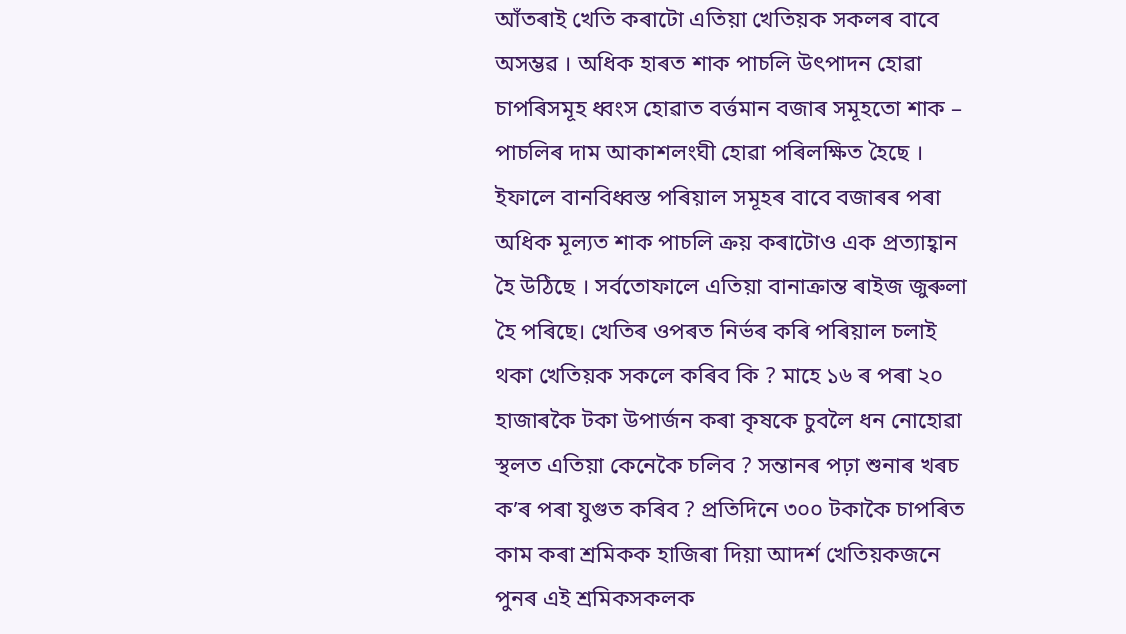আঁতৰাই খেতি কৰাটো এতিয়া খেতিয়ক সকলৰ বাবে অসম্ভৱ । অধিক হাৰত শাক পাচলি উৎপাদন হোৱা চাপৰিসমূহ ধ্বংস হোৱাত বৰ্ত্তমান বজাৰ সমূহতো শাক – পাচলিৰ দাম আকাশলংঘী হোৱা পৰিলক্ষিত হৈছে । ইফালে বানবিধ্বস্ত পৰিয়াল সমূহৰ বাবে বজাৰৰ পৰা অধিক মূল্যত শাক পাচলি ক্ৰয় কৰাটোও এক প্ৰত্যাহ্বান হৈ উঠিছে । সৰ্বতোফালে এতিয়া বানাক্ৰান্ত ৰাইজ জুৰুলা হৈ পৰিছে। খেতিৰ ওপৰত নিৰ্ভৰ কৰি পৰিয়াল চলাই থকা খেতিয়ক সকলে কৰিব কি ? মাহে ১৬ ৰ পৰা ২০ হাজাৰকৈ টকা উপাৰ্জন কৰা কৃষকে চুবলৈ ধন নোহোৱা স্থলত এতিয়া কেনেকৈ চলিব ? সন্তানৰ পঢ়া শুনাৰ খৰচ ক’ৰ পৰা যুগুত কৰিব ? প্ৰতিদিনে ৩০০ টকাকৈ চাপৰিত কাম কৰা শ্ৰমিকক হাজিৰা দিয়া আদৰ্শ খেতিয়কজনে পুনৰ এই শ্ৰমিকসকলক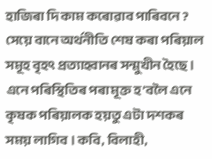হাজিৰা দি কাম কৰোৱাব পাৰিবনে ? সেয়ে বানে অৰ্থনীতি শেষ কৰা পৰিয়াল সমূহ বৃহৎ প্ৰত্যাহ্বানৰ সন্মুখীন হৈছে । এনে পৰিস্থিতিৰ পৰা মূক্ত হ’বলৈ এনে কৃষক পৰিয়ালক হয়তু এটা দশকৰ সময় লাগিব । কবি, বিলাহী,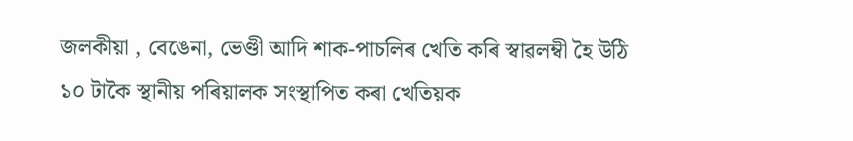জলকীয়া , বেঙেনা, ভেণ্ডী আদি শাক-পাচলিৰ খেতি কৰি স্বাৱলম্বী হৈ উঠি ১০ টাকৈ স্থানীয় পৰিয়ালক সংস্থাপিত কৰা খেতিয়ক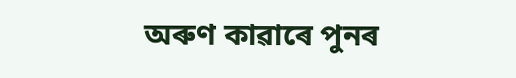অৰুণ কাৱাৰে পুনৰ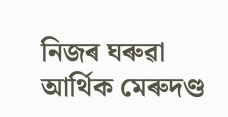নিজৰ ঘৰুৱা আৰ্থিক মেৰুদণ্ড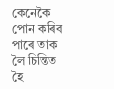কেনেকৈ পোন কৰিব পাৰে তাক লৈ চিন্তিত হৈ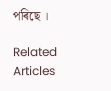পৰিছে ।

Related Articles